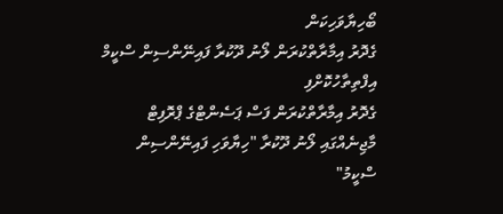ބޯހިޔާވަހިކަން
ގެދޮރު އިމާރާތްކުރަން ލޯނު ދޫކުރާ ފައިނޭންސިން ސްކީމް އިފްތިތާހުކޮށްފި
ގެދޮރު އިމާރާތްކުރަން ފަސް ޕަސެންޓްގެ ޕްރޮފިޓް މާޖިނެއްގައި ލޯނު ދޫކުރާ "ހިޔާވަހި ފައިނޭންސިން ސްކީމު"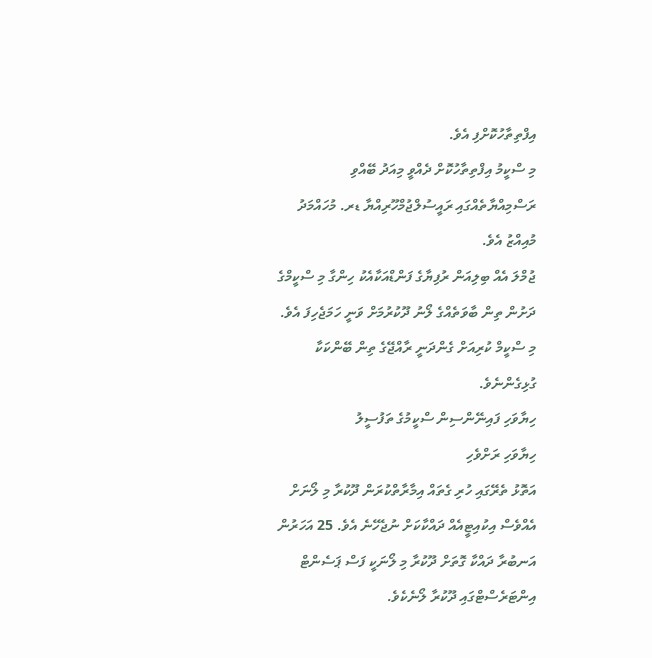އިފްތިތާހުކޮށްފި އެވެ.
މި ސްކީމު އިފްތިތާހުކޮށް ދެއްވީ މިއަދު ބޭއްވި ރަސްމިއްޔާތެއްގައި ރައީސުލްޖުމްހޫރިއްޔާ ޑރ. މުހައްމަދު މުއިއްޒު އެވެ.
ޖުމްލަ އެއް ބިލިއަން ރުފިޔާގެ ފަންޑްއަކާއެކު ހިންގާ މި ސްކީމްގެ ދަށުން ތިން ބާވަތެއްގެ ލޯނު ދޫކުރުމަށް ވަނީ ހަމަޖެހިފަ އެވެ. މި ސްކީމް ކުރިއަށް ގެންދަނީ ރާއްޖޭގެ ތިން ބޭންކަކާ ގުޅިގެންނެވެ.
ހިޔާވަހި ފައިނޭންސިން ސްކީމުގެ ތަފުސީލު
ހިޔާވަހި ރަށްވެހި
އަތޮޅު ތެރޭގައި ހުރި ގެތައް އިމާރާތްކުރަން ދޫކުރާ މި ލޯނަށް އެއްވެސް އިކުއިޓީއެއް ދައްކާކަށް ނުޖެހޭނެ އެވެ. 25 އަހަރުން އަނބުރާ ދައްކާ ގޮތަށް ދޫކުރާ މި ލޯނަކީ ފަސް ޕަސެންޓް އިންޓަރެސްޓްގައި ދޫކުރާ ލޯނެކެވެ.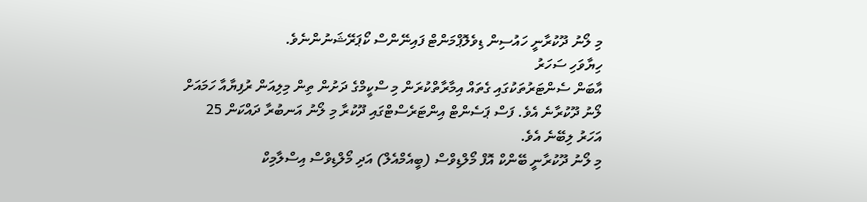މި ލޯނު ދޫކުރާނީ ހައުސިން ޑިވެލޮޕްމަންޓް ފައިނޭންސް ކޯޕަރޭޝަނުންނެވެ.
ހިޔާވަހި ސަހަރު
އާބަން ސެންޓަރުތަކުގައި ގެތައް އިމާރާތްކުރަން މި ސްކީމްގެ ދަށުން ތިން މިލިއަން ރުފިޔާއާ ހަމައަށް ލޯނު ދޫކުރާނެ އެވެ. ފަސް ޕަސެންޓް އިންޓަރެސްޓްގައި ދޫކުރާ މި ލޯނު އަނބުރާ ދައްކަން 25 އަހަރު ލިބޭނެ އެވެ.
މި ލޯނު ދޫކުރާނީ ބޭންކް އޮފް މޯލްޑިވްސް (ބީއެމްއެލް) އަދި މޯލްޑިވްސް އިސްލާމިކް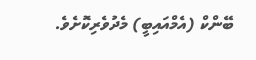ބޭންކް (އެމްއައިބީ) މެދުވެރިކޮށެވެ.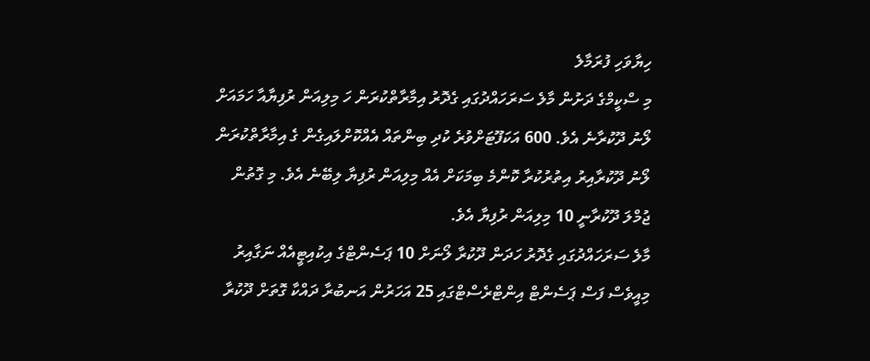ހިޔާވަހި ފުރަމާލެ
މި ސްކީމްގެ ދަށުން މާލެ ސަރަހައްދުގައި ގެދޮރު އިމާރާތްކުރަން ހަ މިލިއަން ރުފިޔާއާ ހަމައަށް ލޯނު ދޫކުރާނެ އެވެ. 600 އަކަފޫޓަށްވުރެ ކުދި ބިންތައް އެއްކޮށްލައިގެން ގެ އިމާރާތްކުރަން ލޯނު ދޫކުރާއިރު އިތުރުކުރާ ކޮންމެ ބިމަކަށް އެއް މިލިއަން ރުފިޔާ ލިބޭނެ އެވެ. މި ގޮތުން ޖުމްލަ ދޫކުރާނީ 10 މިލިއަން ރުފިޔާ އެވެ.
މާލެ ސަރަހައްދުގައި ގެދޮރު ހަދަން ދޫކުރާ ލޯނަށް 10 ޕަސެންޓްގެ އިކުއިޓީއެއް ނަގާއިރު މިއީވެސް ފަސް ޕަސެންޓް އިންޓްރެސްޓްގައި 25 އަހަރުން އަނބުރާ ދައްކާ ގޮތަށް ދޫކުރާ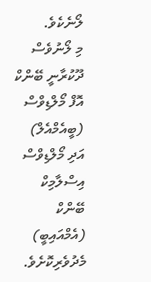ލޯނެކެވެ.
މި ލޯނުވެސް ދޫކުރާނީ ބޭންކް އޮފް މޯލްޑިވްސް (ބީއެމްއެލް) އަދި މޯލްޑިވްސް އިސްލާމިކް ބޭންކް (އެމްއައިބީ) މެދުވެރިކޮށެވެ.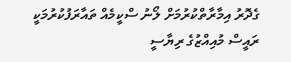ގެދޮރު އިމާރާތްކުރުމަށް ލޯނު ސްކީމެއް ތައާރަފުކުރުމަކީ ރައީސް މުއިއްޒުގެ ރިޔާސީ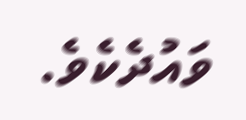ވައުދެކެވެ.